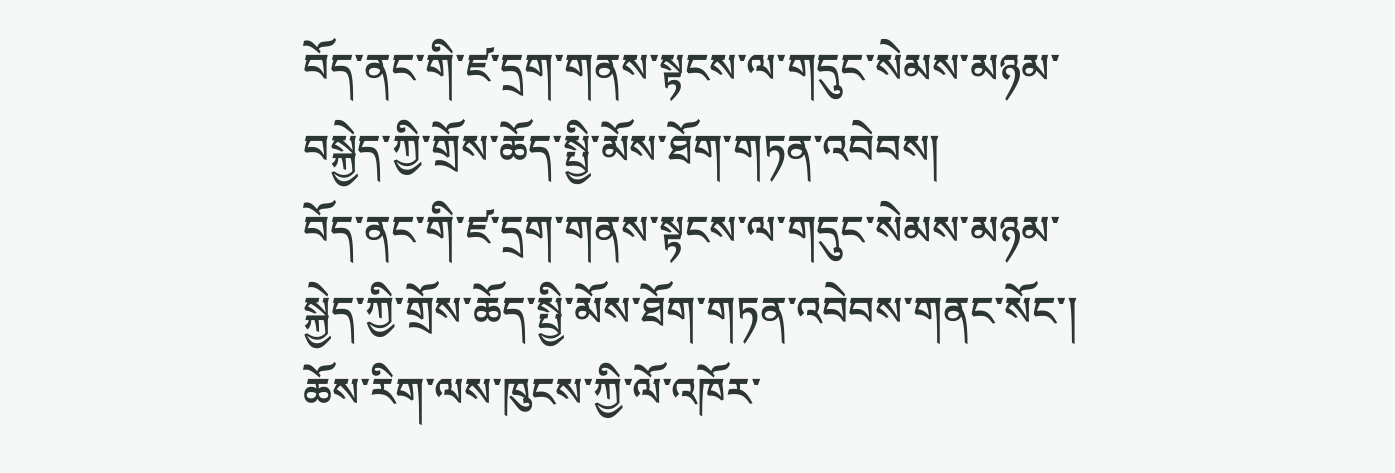བོད་ནང་གི་ཛ་དྲག་གནས་སྟངས་ལ་གདུང་སེམས་མཉམ་བསྐྱེད་ཀྱི་གྲོས་ཆོད་སྤྱི་མོས་ཐོག་གཏན་འབེབས།
བོད་ནང་གི་ཛ་དྲག་གནས་སྟངས་ལ་གདུང་སེམས་མཉམ་སྐྱེད་ཀྱི་གྲོས་ཆོད་སྤྱི་མོས་ཐོག་གཏན་འབེབས་གནང་སོང་།
ཆོས་རིག་ལས་ཁུངས་ཀྱི་ལོ་འཁོར་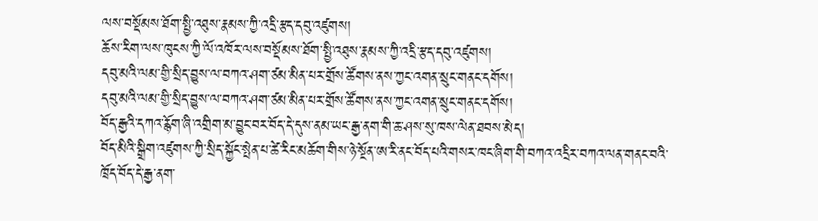ལས་བསྡོམས་ཐོག་སྤྱི་འཐུས་རྣམས་ཀྱི་འདྲི་རྩད་དབུ་འཛུགས།
ཆོས་རིག་ལས་ཁུངས་ཀྱི་ལོ་འཁོར་ལས་བསྡོམས་ཐོག་སྤྱི་འཐུས་རྣམས་ཀྱི་འདྲི་རྩད་དབུ་འཛུགས།
དབུ་མའི་ལམ་གྱི་སྲིད་བྱུས་ལ་བཀའ་ཤག་ཙམ་མིན་པར་གྲོས་ཚོགས་ནས་ཀྱང་འགན་སྲུང་གནང་དགོས།
དབུ་མའི་ལམ་གྱི་སྲིད་བྱུས་ལ་བཀའ་ཤག་ཙམ་མིན་པར་གྲོས་ཚོགས་ནས་ཀྱང་འགན་སྲུང་གནང་དགོས།
བོད་རྒྱའི་དཀའ་རྙོག་ཞི་འགྲིག་མ་བྱུང་བར་བོད་དེ་དུས་ནམ་ཡང་རྒྱ་ནག་གི་ཆ་ཤས་སུ་ཁས་ལེན་ཐབས་མེད།
བོད་མིའི་སྒྲིག་འཛུགས་ཀྱི་སྲིད་སྐྱོང་སྤེན་པ་ཚེ་རིང་མཆོག་གིས་ཉེ་སྔོན་ཨ་རི་ནང་བོད་པའི་གསར་ཁང་ཞིག་གི་བཀའ་འདྲིར་བཀའ་ལན་གནང་བའི་ཁྲོད་བོད་དེ་རྒྱ་ནག་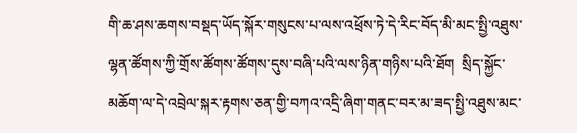གི་ཆ་ཤས་ཆགས་བསྡད་ཡོད་སྐོར་གསུངས་པ་ལས་འཕྲོས་ཏེ་དེ་རིང་བོད་མི་མང་སྤྱི་འཐུས་ལྷན་ཚོགས་ཀྱི་གྲོས་ཚོགས་ཚོགས་དུས་བཞི་པའི་ལས་ཉིན་གཉིས་པའི་ཐོག  སྲིད་སྐྱོང་མཆོག་ལ་དེ་འབྲེལ་སྐར་རྟགས་ཅན་གྱི་བཀའ་འདྲི་ཞིག་གནང་བར་མ་ཟད་སྤྱི་འཐུས་མང་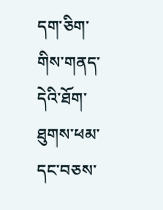དག་ཅིག་གིས་གནད་དེའི་ཐོག་ཐུགས་ཕམ་དང་བཅས་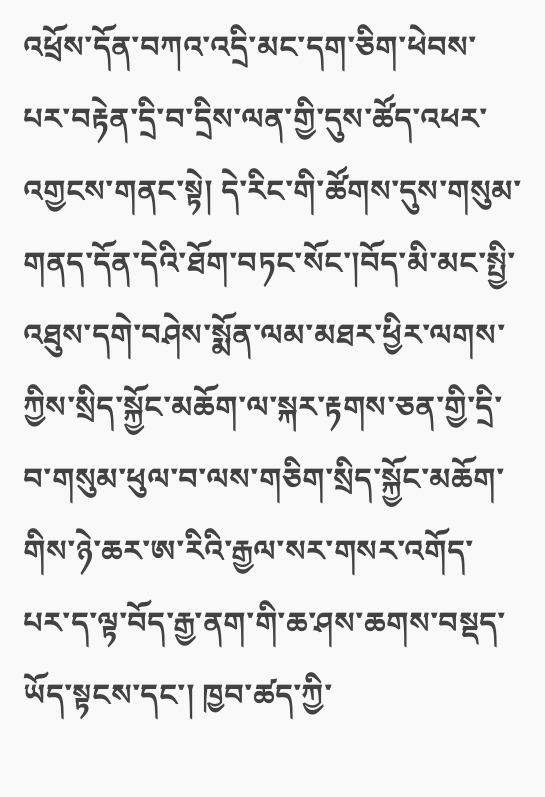འཕྲོས་དོན་བཀའ་འདྲི་མང་དག་ཅིག་ཕེབས་པར་བརྟེན་དྲི་བ་དྲིས་ལན་གྱི་དུས་ཚོད་འཕར་འགྱངས་གནང་སྟེ། དེ་རིང་གི་ཚོགས་དུས་གསུམ་གནད་དོན་དེའི་ཐོག་བཏང་སོང་།བོད་མི་མང་སྤྱི་འཐུས་དགེ་བཤེས་སྨོན་ལམ་མཐར་ཕྱིར་ལགས་ཀྱིས་སྲིད་སྐྱོང་མཆོག་ལ་སྐར་རྟགས་ཅན་གྱི་དྲི་བ་གསུམ་ཕུལ་བ་ལས་གཅིག་སྲིད་སྐྱོང་མཆོག་གིས་ཉེ་ཆར་ཨ་རིའི་རྒྱལ་སར་གསར་འགོད་པར་ད་ལྟ་བོད་རྒྱ་ནག་གི་ཆ་ཤས་ཆགས་བསྡད་ཡོད་སྟངས་དང་། ཁྱབ་ཚད་ཀྱི་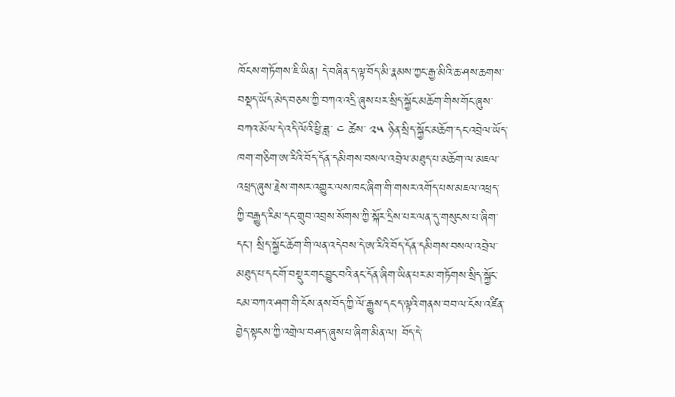ཁོངས་གཏོགས་ཇི་ཡིན། དེ་བཞིན་ད་ལྟ་བོད་མི་རྣམས་ཀྱང་རྒྱ་མིའི་ཆ་ཤས་ཆགས་བསྡད་ཡོད་མེད་བཅས་ཀྱི་བཀའ་འདྲི་ཞུས་པར་སྲིད་སྐྱོང་མཆོག་གིས་གོང་ཞུས་བཀའ་མོལ་དེ་འདི་ལོའི་ཕྱི་ཟླ་ ༤ ཚེས་ ༢༥ ཉིན་སྲིད་སྐྱོང་མཆོག་དང་འབྲེལ་ཡོད་ཁག་གཅིག་ཨ་རིའི་བོད་དོན་དམིགས་བསལ་འབྲེལ་མཐུད་པ་མཆོག་ལ་མཇལ་འཕྲད་ཞུས་རྗེས་གསར་འགྱུར་ལས་ཁང་ཞིག་གི་གསར་འགོད་པས་མཇལ་འཕྲད་ཀྱི་བརྒྱུད་རིམ་དང་གྲུབ་འབྲས་སོགས་ཀྱི་སྐོར་དྲིས་པར་ལན་དུ་གསུངས་པ་ཞིག་དང་། སྲིད་སྐྱོང་ཆོག་གི་ལན་འདེབས་དེ་ཨ་རིའི་བོད་དོན་དམིགས་བསལ་འབྲེལ་མཐུད་པ་དང་གོ་བསྡུར་གང་བྱུང་བའི་ནང་དོན་ཞིག་ཡིན་པར་མ་གཏོགས་སྲིད་སྐྱོང་ངམ་བཀའ་ཤག་གི་ངོས་ནས་བོད་ཀྱི་ལོ་རྒྱུས་དང་ད་ལྟའི་གནས་བབ་ལ་ངོས་འཛིན་བྱེད་སྟངས་ཀྱི་འགྲེལ་བཤད་ཞུས་པ་ཞིག་མིན་ལ། བོད་དེ་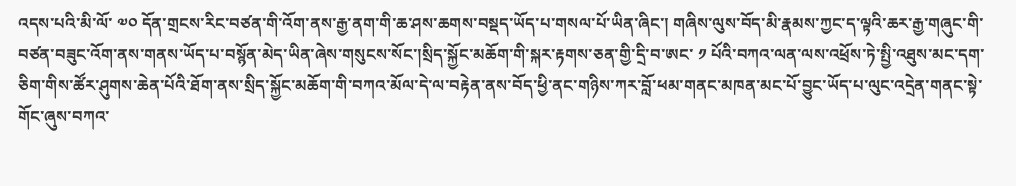འདས་པའི་མི་ལོ་ ༧༠ དོན་གྲངས་རིང་བཙན་གི་འོག་ནས་རྒྱ་ནག་གི་ཆ་ཤས་ཆགས་བསྡད་ཡོད་པ་གསལ་པོ་ཡིན་ཞིང་། གཞིས་ལུས་བོད་མི་རྣམས་ཀྱང་ད་ལྟའི་ཆར་རྒྱ་གཞུང་གི་བཙན་བཟུང་འོག་ནས་གནས་ཡོད་པ་བསྙོན་མེད་ཡིན་ཞེས་གསུངས་སོང་།སྲིད་སྐྱོང་མཆོག་གི་སྐར་རྟགས་ཅན་གྱི་དྲི་བ་ཨང་ ༡ པོའི་བཀའ་ལན་ལས་འཕྲོས་ཏེ་སྤྱི་འཐུས་མང་དག་ཅིག་གིས་ཚོར་ཤུགས་ཆེན་པོའི་ཐོག་ནས་སྲིད་སྐྱོང་མཆོག་གི་བཀའ་མོལ་དེ་ལ་བརྟེན་ནས་བོད་ཕྱི་ནང་གཉིས་ཀར་བློ་ཕམ་གནང་མཁན་མང་པོ་བྱུང་ཡོད་པ་ལུང་འདྲེན་གནང་སྟེ་གོང་ཞུས་བཀའ་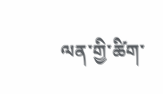ལན་གྱི་ཚིག་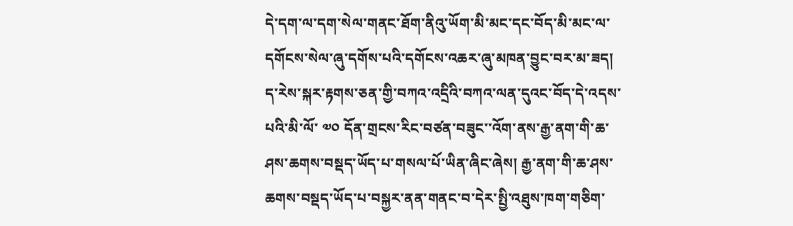དེ་དག་ལ་དག་སེལ་གནང་ཐོག་ནིའུ་ཡོག་མི་མང་དང་བོད་མི་མང་ལ་དགོངས་སེལ་ཞུ་དགོས་པའི་དགོངས་འཆར་ཞུ་མཁན་བྱུང་བར་མ་ཟད། ད་རེས་སྐར་རྟགས་ཅན་གྱི་བཀའ་འདྲིའི་བཀའ་ལན་དུའང་བོད་དེ་འདས་པའི་མི་ལོ་ ༧༠ དོན་གྲངས་རིང་བཙན་བཟུང་་འོག་ནས་རྒྱ་ནག་གི་ཆ་ཤས་ཆགས་བསྡད་ཡོད་པ་གསལ་པོ་ཡིན་ཞིང་ཞེས། རྒྱ་ནག་གི་ཆ་ཤས་ཆགས་བསྡད་ཡོད་པ་བསྐྱར་ནན་གནང་བ་དེར་སྤྱི་འཐུས་ཁག་གཅིག་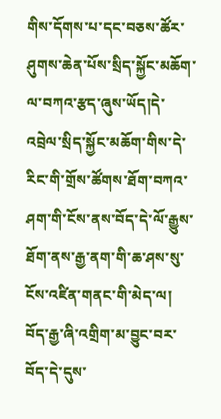གིས་དོགས་པ་དང་བཅས་ཚོར་ཤུགས་ཆེན་པོས་སྲིད་སྐྱོང་མཆོག་ལ་བཀའ་རྩད་ཞུས་ཡོད།དེ་འབྲེལ་སྲིད་སྐྱོང་མཆོག་གིས་དེ་རིང་གི་གྲོས་ཚོགས་ཐོག་བཀའ་ཤག་གི་ངོས་ནས་བོད་དེ་ལོ་རྒྱུས་ཐོག་ནས་རྒྱ་ནག་གི་ཆ་ཤས་སུ་ངོས་འཛིན་གནང་གི་མེད་ལ། བོད་རྒྱ་ཞི་འགྲིག་མ་བྱུང་བར་བོད་དེ་དུས་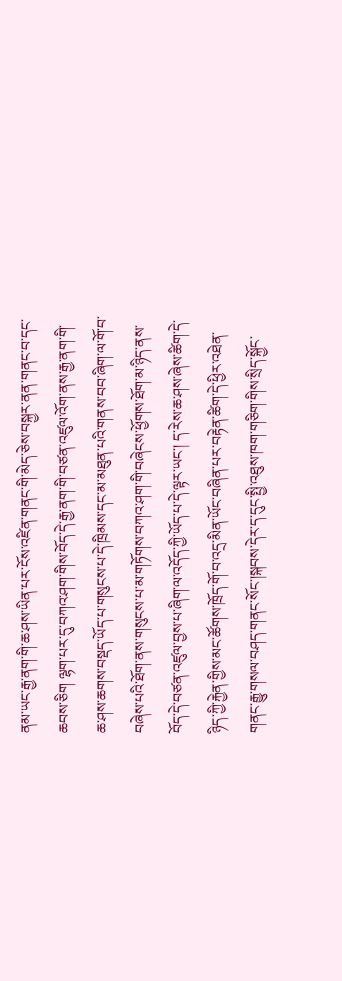ནམ་ཡང་རྒྱ་ནག་གི་ཆ་ཤས་ཡིན་པར་ངོས་འཛིན་གནང་གི་མེད་ཅེས་བསྐྱར་ནན་གནང་བ་དང་ཆབས་ཅིག ལྷག་པར་དུ་བཀའ་ཤག་གིས་བོད་དེ་རྒྱ་ནག་གི་བཙན་འཛུལ་འོག་ནས་རྒྱ་ནག་གི་ཆ་ཤས་ཆགས་བསྡད་ཡོད་པ་གསུངས་པ་དེ་ཁྲིམས་དང་མ་མཐུན་པའི་གནས་བབ་ཞིག་ལ་གོ་བ་བཞེས་པའི་ཐོག་ནས་གསུངས་པ་མ་གཏོགས་བཀའ་ཤག་གི་བཞེངས་ཕྱོགས་ཐོག་མ་ཉིད་ནས་བོད་དེ་བཙན་འཛུལ་བྱས་པ་ཞིག་ལ་འདོད་ཀྱི་ཡོད་པ་དེ་ལྟར་ཡང་། ད་རེས་ཆ་ཤས་ཞེས་ཚིག་དེ་ཉིད་ཀྱི་རྐྱེན་གྱིས་མང་ཚོགས་ཁྲོད་གོ་བ་འདྲ་མིན་ཡོང་བཞིན་པར་བརྟེན་ཚིག་དེ་ཕྱིར་འཐེན་གནང་རྒྱུ་གསལ་བཤད་གནང་སོང་།སྐབས་དེར་ད་དུང་སྤྱི་འཐུས་ཁག་གཅིག་གིས་སྲིད་སྐྱོང་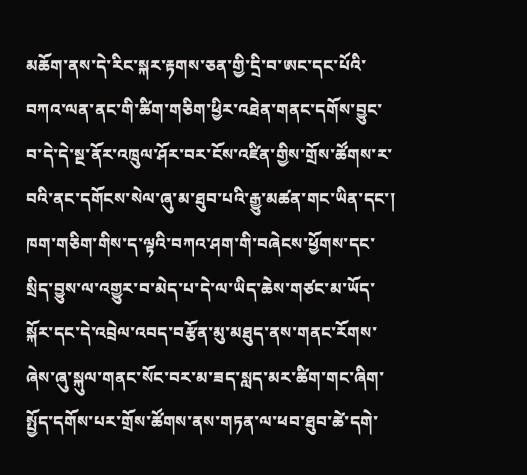མཆོག་ནས་དེ་རིང་སྐར་རྟགས་ཅན་གྱི་དྲི་བ་ཨང་དང་པོའི་བཀའ་ལན་ནང་གི་ཚིག་གཅིག་ཕྱིར་འཐེན་གནང་དགོས་བྱུང་བ་དེ་དེ་སྔ་ནོར་འཁྲུལ་ཤོར་བར་ངོས་འཛིན་གྱིས་གྲོས་ཚོགས་ར་བའི་ནང་དགོངས་སེལ་ཞུ་མ་ཐུབ་པའི་རྒྱུ་མཚན་གང་ཡིན་དང་། ཁག་གཅིག་གིས་ད་ལྟའི་བཀའ་ཤག་གི་བཞེངས་ཕྱོགས་དང་སྲིད་བྱུས་ལ་འགྱུར་བ་མེད་པ་དེ་ལ་ཡིད་ཆེས་གཙང་མ་ཡོད་སྐོར་དང་དེ་འབྲེལ་འབད་བརྩོན་མུ་མཐུད་ནས་གནང་རོགས་ཞེས་ཞུ་སྐུལ་གནང་སོང་བར་མ་ཟད་སླད་མར་ཚིག་གང་ཞིག་སྤྱོད་དགོས་པར་གྲོས་ཚོགས་ནས་གཏན་ལ་ཕབ་ཐུབ་ཚེ་དགེ་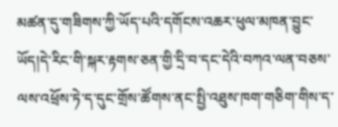མཚན་དུ་གཟིགས་ཀྱི་ཡོད་པའི་དགོངས་འཆར་ཕུལ་མཁན་བྱུང་ཡོད།དེ་རིང་གི་སྐར་རྟགས་ཅན་གྱི་དྲི་བ་དང་དེའི་བཀའ་ལན་བཅས་ལས་འཕྲོས་ཏེ་ད་དུང་གྲོས་ཚོགས་ནང་སྤྱི་འཐུས་ཁག་གཅིག་གིས་ད་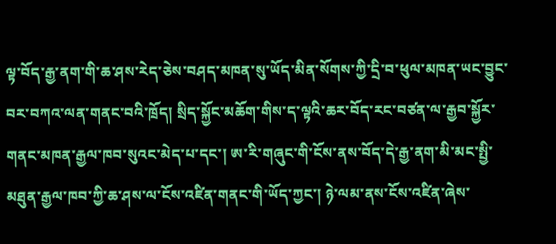ལྟ་བོད་རྒྱ་ནག་གི་ཆ་ཤས་རེད་ཅེས་བཤད་མཁན་སུ་ཡོད་མིན་སོགས་ཀྱི་དྲི་བ་ཕུལ་མཁན་ཡང་བྱུང་བར་བཀའ་ལན་གནང་བའི་ཁྲོད། སྲིད་སྐྱོང་མཆོག་གིས་ད་ལྟའི་ཆར་བོད་རང་བཙན་ལ་རྒྱབ་སྐྱོར་གནང་མཁན་རྒྱལ་ཁབ་སུའང་མེད་པ་དང་། ཨ་རི་གཞུང་གི་ངོས་ནས་བོད་དེ་རྒྱ་ནག་མི་མང་སྤྱི་མཐུན་རྒྱལ་ཁབ་ཀྱི་ཆ་ཤས་ལ་ངོས་འཛིན་གནང་གི་ཡོད་ཀྱང་། ཉེ་ལམ་ནས་ངོས་འཛིན་ཞེས་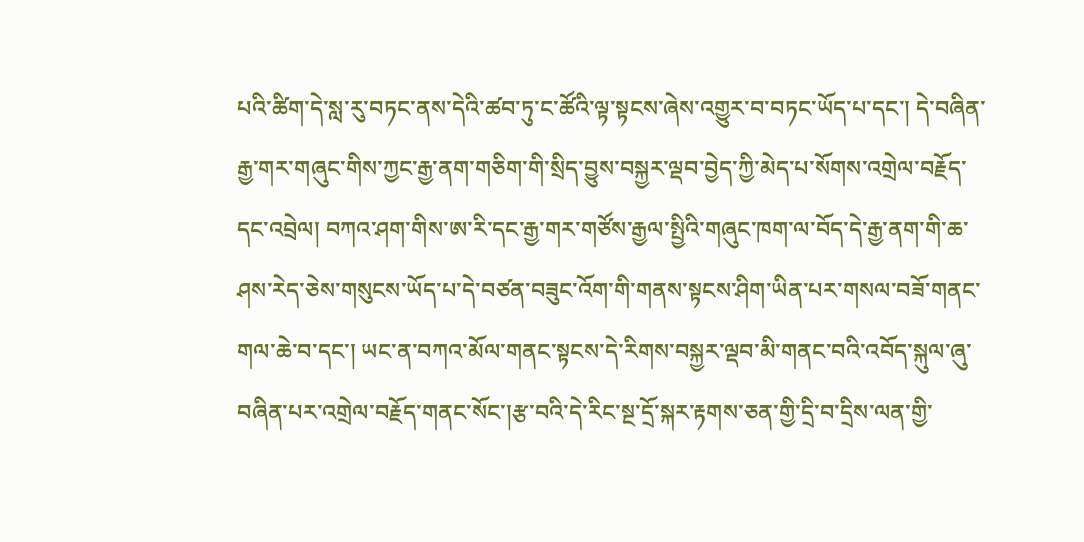པའི་ཚིག་དེ་སླ་རུ་བཏང་ནས་དེའི་ཚབ་ཏུ་ང་ཚོའི་ལྟ་སྟངས་ཞེས་འགྱུར་བ་བཏང་ཡོད་པ་དང་། དེ་བཞིན་རྒྱ་གར་གཞུང་གིས་ཀྱང་རྒྱ་ནག་གཅིག་གི་སྲིད་བྱུས་བསྐྱར་ལྡབ་བྱེད་ཀྱི་མེད་པ་སོགས་འགྲེལ་བརྗོད་དང་འབྲེལ། བཀའ་ཤག་གིས་ཨ་རི་དང་རྒྱ་གར་གཙོས་རྒྱལ་སྤྱིའི་གཞུང་ཁག་ལ་བོད་དེ་རྒྱ་ནག་གི་ཆ་ཤས་རེད་ཅེས་གསུངས་ཡོད་པ་དེ་བཙན་བཟུང་འོག་གི་གནས་སྟངས་ཤིག་ཡིན་པར་གསལ་བཟོ་གནང་གལ་ཆེ་བ་དང་། ཡང་ན་བཀའ་མོལ་གནང་སྟངས་དེ་རིགས་བསྐྱར་ལྡབ་མི་གནང་བའི་འབོད་སྐུལ་ཞུ་བཞིན་པར་འགྲེལ་བརྗོད་གནང་སོང་།རྩ་བའི་དེ་རིང་སྔ་དྲོ་སྐར་རྟགས་ཅན་གྱི་དྲི་བ་དྲིས་ལན་གྱི་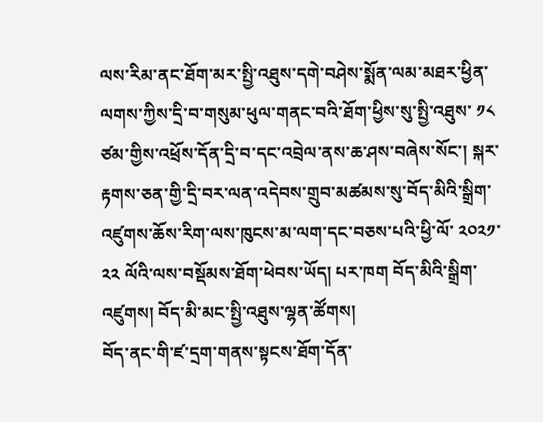ལས་རིམ་ནང་ཐོག་མར་སྤྱི་འཐུས་དགེ་བཤེས་སྨོན་ལམ་མཐར་ཕྱིན་ལགས་ཀྱིས་དྲི་བ་གསུམ་ཕུལ་གནང་བའི་ཐོག་ཕྱིས་སུ་སྤྱི་འཐུས་ ༡༨ ཙམ་གྱིས་འཕྲོས་དོན་དྲི་བ་དང་འབྲེལ་ནས་ཆ་ཤས་བཞེས་སོང་། སྐར་རྟགས་ཅན་གྱི་དྲི་བར་ལན་འདེབས་གྲུབ་མཚམས་སུ་བོད་མིའི་སྒྲིག་འཛུགས་ཆོས་རིག་ལས་ཁུངས་མ་ལག་དང་བཅས་པའི་ཕྱི་ལོ་ ༢༠༢༡་༢༢ ལོའི་ལས་བསྡོམས་ཐོག་ཕེབས་ཡོད། པར་ཁག བོད་མིའི་སྒྲིག་འཛུགས། བོད་མི་མང་སྤྱི་འཐུས་ལྷན་ཚོགས།
བོད་ནང་གི་ཛ་དྲག་གནས་སྟངས་ཐོག་དོན་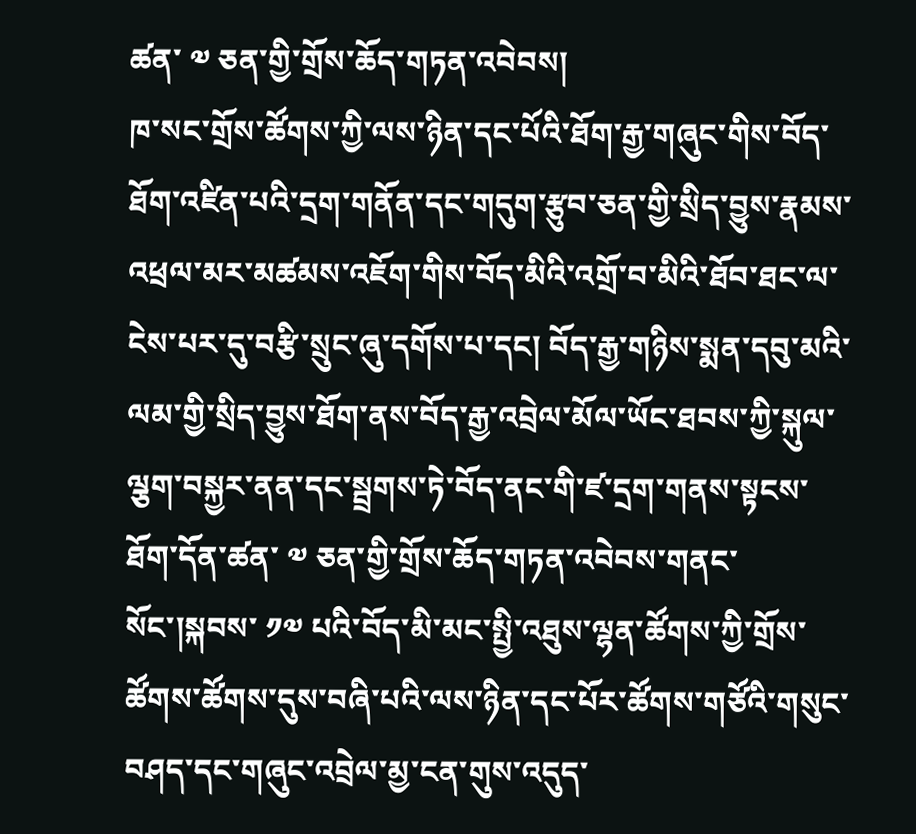ཚན་ ༧ ཅན་གྱི་གྲོས་ཆོད་གཏན་འབེབས།
ཁ་སང་གྲོས་ཚོགས་ཀྱི་ལས་ཉིན་དང་པོའི་ཐོག་རྒྱ་གཞུང་གིས་བོད་ཐོག་འཛིན་པའི་དྲག་གནོན་དང་གདུག་རྩུབ་ཅན་གྱི་སྲིད་བྱུས་རྣམས་འཕྲལ་མར་མཚམས་འཇོག་གིས་བོད་མིའི་འགྲོ་བ་མིའི་ཐོབ་ཐང་ལ་ངེས་པར་དུ་བརྩི་སྲུང་ཞུ་དགོས་པ་དང། བོད་རྒྱ་གཉིས་སྨན་དབུ་མའི་ལམ་གྱི་སྲིད་བྱུས་ཐོག་ནས་བོད་རྒྱ་འབྲེལ་མོལ་ཡོང་ཐབས་ཀྱི་སྐུལ་ལྕག་བསྐྱར་ནན་དང་སྦྲགས་ཏེ་བོད་ནང་གི་ཛ་དྲག་གནས་སྟངས་ཐོག་དོན་ཚན་ ༧ ཅན་གྱི་གྲོས་ཆོད་གཏན་འབེབས་གནང་སོང་།སྐབས་ ༡༧ པའི་བོད་མི་མང་སྤྱི་འཐུས་ལྷན་ཚོགས་ཀྱི་གྲོས་ཚོགས་ཚོགས་དུས་བཞི་པའི་ལས་ཉིན་དང་པོར་ཚོགས་གཙོའི་གསུང་བཤད་དང་གཞུང་འབྲེལ་མྱ་ངན་གུས་འདུད་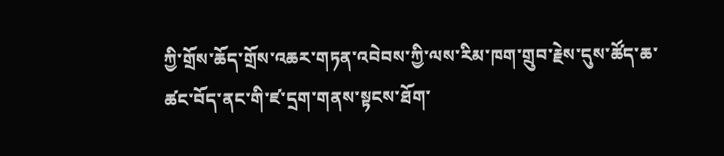ཀྱི་གྲོས་ཆོད་གྲོས་འཆར་གཏན་འབེབས་ཀྱི་ལས་རིམ་ཁག་གྲུབ་རྗེས་དུས་ཚོད་ཆ་ཚང་བོད་ནང་གི་ཛ་དྲག་གནས་སྟངས་ཐོག་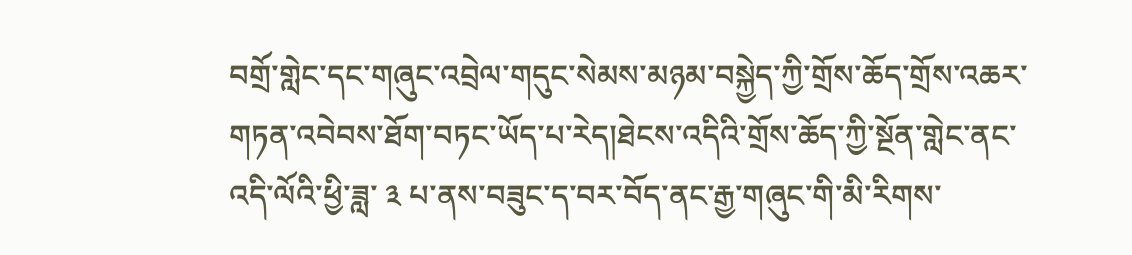བགྲོ་གླེང་དང་གཞུང་འབྲེལ་གདུང་སེམས་མཉམ་བསྐྱེད་ཀྱི་གྲོས་ཆོད་གྲོས་འཆར་གཏན་འབེབས་ཐོག་བཏང་ཡོད་པ་རེད།ཐེངས་འདིའི་གྲོས་ཆོད་ཀྱི་སྔོན་གླེང་ནང་འདི་ལོའི་ཕྱི་ཟླ་ ༣ པ་ནས་བཟུང་ད་བར་བོད་ནང་རྒྱ་གཞུང་གི་མི་རིགས་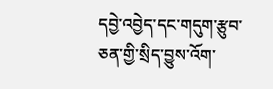དབྱེ་འབྱེད་དང་གདུག་རྩུབ་ཅན་གྱི་སྲིད་བྱུས་འོག་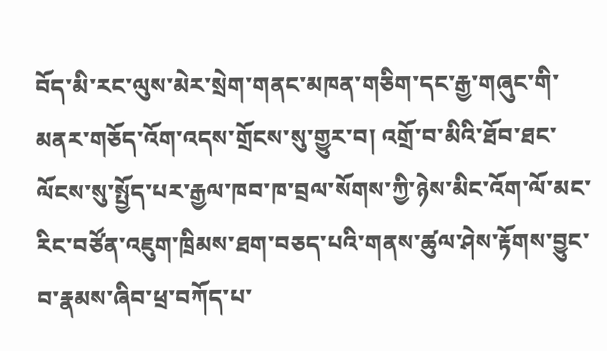བོད་མི་རང་ལུས་མེར་སྲེག་གནང་མཁན་གཅིག་དང་རྒྱ་གཞུང་གི་མནར་གཅོད་འོག་འདས་གྲོངས་སུ་གྱུར་བ། འགྲོ་བ་མིའི་ཐོབ་ཐང་ལོངས་སུ་སྤྱོད་པར་རྒྱལ་ཁབ་ཁ་བྲལ་སོགས་ཀྱི་ཉེས་མིང་འོག་ལོ་མང་རིང་བཙོན་འཇུག་ཁྲིམས་ཐག་བཅད་པའི་གནས་ཚུལ་ཤེས་རྟོགས་བྱུང་བ་རྣམས་ཞིབ་ཕྲ་བཀོད་པ་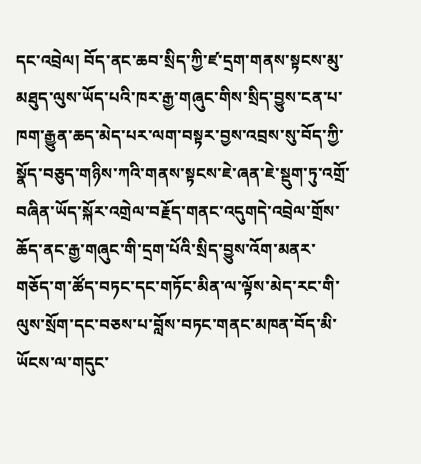དང་འབྲེལ། བོད་ནང་ཆབ་སྲིད་ཀྱི་ཛ་དྲག་གནས་སྟངས་མུ་མཐུད་ལུས་ཡོད་པའི་ཁར་རྒྱ་གཞུང་གིས་སྲིད་བྱུས་ངན་པ་ཁག་རྒྱུན་ཆད་མེད་པར་ལག་བསྟར་བྱས་འབྲས་སུ་བོད་ཀྱི་སྣོད་བཅུད་གཉིས་ཀའི་གནས་སྟངས་ཇེ་ཞན་ཇེ་སྡུག་ཏུ་འགྲོ་བཞིན་ཡོད་སྐོར་འགྲེལ་བརྗོད་གནང་འདུགདེ་འབྲེལ་གྲོས་ཆོད་ནང་རྒྱ་གཞུང་གི་དྲག་པོའི་སྲིད་བྱུས་འོག་མནར་གཅོད་ག་ཚོད་བཏང་དང་གཏོང་མིན་ལ་ལྟོས་མེད་རང་གི་ལུས་སྲོག་དང་བཅས་པ་བློས་བཏང་གནང་མཁན་བོད་མི་ཡོངས་ལ་གདུང་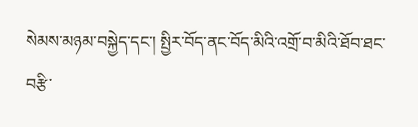སེམས་མཉམ་བསྐྱེད་དང་། སྤྱིར་བོད་ནང་བོད་མིའི་འགྲོ་བ་མིའི་ཐོབ་ཐང་བརྩི་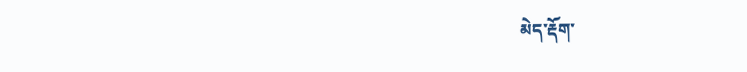མེད་རྡོག་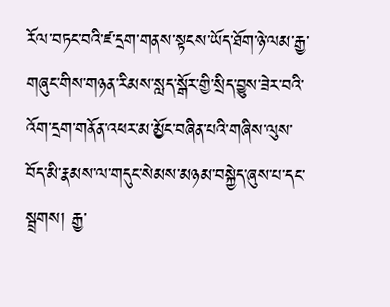རོལ་བཏང་བའི་ཛ་དྲག་གནས་སྟངས་ཡོད་ཐོག་ཉེ་ལམ་རྒྱ་གཞུང་གིས་གཉན་རིམས་སླད་སྒོར་གྱི་སྲིད་བྱུས་ཟེར་བའི་འོག་དྲག་གནོན་འཕར་མ་མྱོང་བཞིན་པའི་གཞིས་ལུས་བོད་མི་རྣམས་ལ་གདུང་སེམས་མཉམ་བསྐྱེད་ཞུས་པ་དང་སྦྲགས། རྒྱ་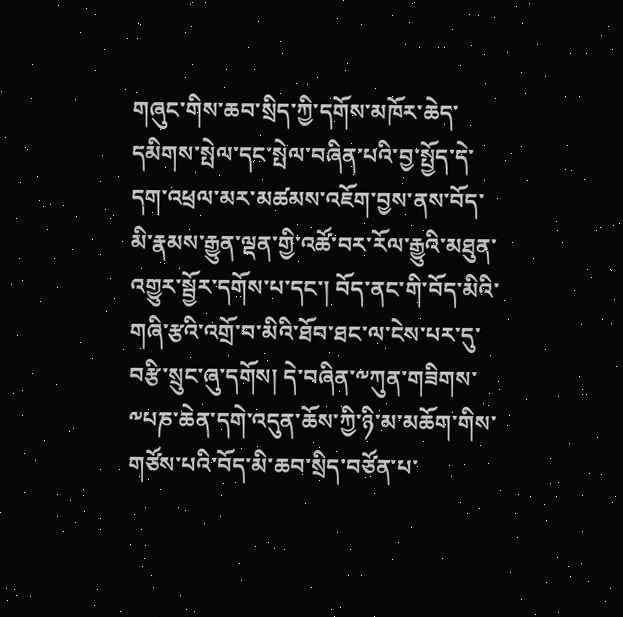གཞུང་གིས་ཆབ་སྲིད་ཀྱི་དགོས་མཁོར་ཆེད་དམིགས་སྤེལ་དང་སྤེལ་བཞིན་པའི་བྱ་སྤྱོད་དེ་དག་འཕྲལ་མར་མཚམས་འཇོག་བྱས་ནས་བོད་མི་རྣམས་རྒྱུན་ལྡན་གྱི་འཚོ་བར་རོལ་རྒྱུའི་མཐུན་འགྱུར་སྦྱོར་དགོས་པ་དང་། བོད་ནང་གི་བོད་མིའི་གཞི་རྩའི་འགྲོ་བ་མིའི་ཐོབ་ཐང་ལ་ངེས་པར་དུ་བརྩི་སྲུང་ཞུ་དགོས། དེ་བཞིན་༸ཀུན་གཟིགས་༸པཎ་ཆེན་དགེ་འདུན་ཆོས་ཀྱི་ཉི་མ་མཆོག་གིས་གཙོས་པའི་བོད་མི་ཆབ་སྲིད་བཙོན་པ་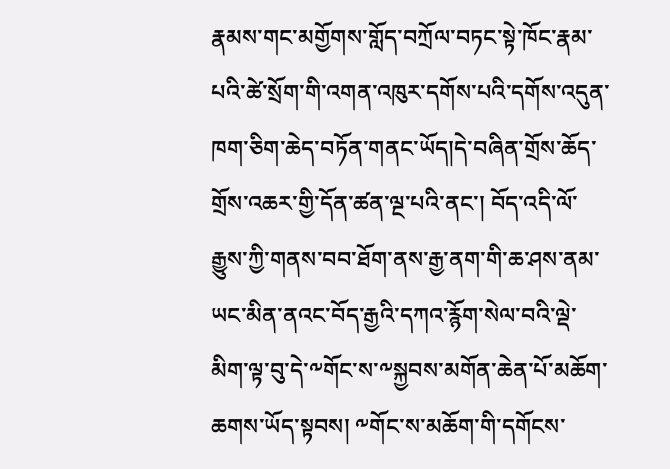རྣམས་གང་མགྱོགས་གློད་བཀྲོལ་བཏང་སྟེ་ཁོང་རྣམ་པའི་ཚེ་སྲོག་གི་འགན་འཁུར་དགོས་པའི་དགོས་འདུན་ཁག་ཅིག་ཆེད་བཏོན་གནང་ཡོད།དེ་བཞིན་གྲོས་ཆོད་གྲོས་འཆར་གྱི་དོན་ཚན་ལྔ་པའི་ནང་། བོད་འདི་ལོ་རྒྱུས་ཀྱི་གནས་བབ་ཐོག་ནས་རྒྱ་ནག་གི་ཆ་ཤས་ནམ་ཡང་མིན་ནའང་བོད་རྒྱའི་དཀའ་རྙོག་སེལ་བའི་ལྡེ་མིག་ལྟ་བུ་དེ་༸གོང་ས་༸སྐྱབས་མགོན་ཆེན་པོ་མཆོག་ཆགས་ཡོད་སྟབས། ༸གོང་ས་མཆོག་གི་དགོངས་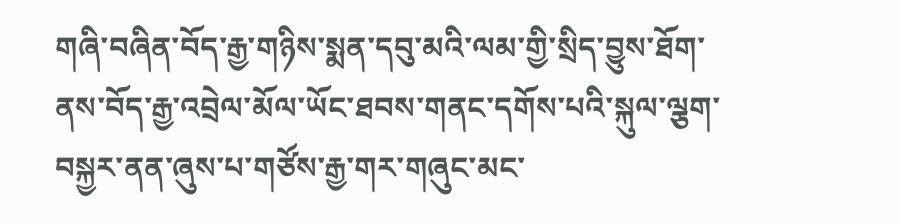གཞི་བཞིན་བོད་རྒྱ་གཉིས་སྨན་དབུ་མའི་ལམ་གྱི་སྲིད་བྱུས་ཐོག་ནས་བོད་རྒྱ་འབྲེལ་མོལ་ཡོང་ཐབས་གནང་དགོས་པའི་སྐུལ་ལྕག་བསྐྱར་ནན་ཞུས་པ་གཙོས་རྒྱ་གར་གཞུང་མང་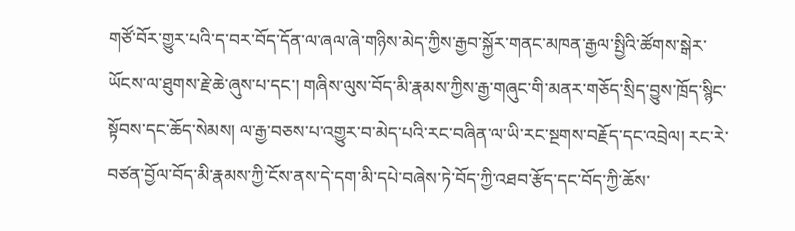གཙོ་བོར་གྱུར་པའི་ད་བར་བོད་དོན་ལ་ཞལ་ཞེ་གཉིས་མེད་ཀྱིས་རྒྱབ་སྐྱོར་གནང་མཁན་རྒྱལ་སྤྱིའི་ཚོགས་སྒེར་ཡོངས་ལ་ཐུགས་རྗེ་ཆེ་ཞུས་པ་དང་། གཞིས་ལུས་བོད་མི་རྣམས་ཀྱིས་རྒྱ་གཞུང་གི་མནར་གཅོད་སྲིད་བྱུས་ཁྲོད་སྙིང་སྟོབས་དང་ཆོད་སེམས། ལ་རྒྱ་བཅས་པ་འགྱུར་བ་མེད་པའི་རང་བཞིན་ལ་ཡི་རང་སྔགས་བརྗོད་དང་འབྲེལ། རང་རེ་བཙན་བྱོལ་བོད་མི་རྣམས་ཀྱི་ངོས་ནས་དེ་དག་མི་དཔེ་བཞེས་ཏེ་བོད་ཀྱི་འཐབ་རྩོད་དང་བོད་ཀྱི་ཆོས་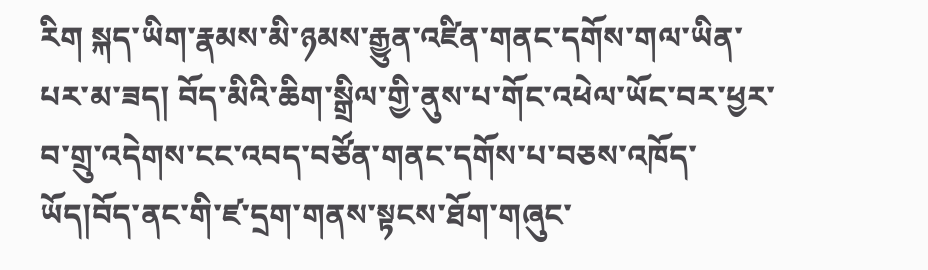རིག སྐད་ཡིག་རྣམས་མི་ཉམས་རྒྱུན་འཛིན་གནང་དགོས་གལ་ཡིན་པར་མ་ཟད། བོད་མིའི་ཆིག་སྒྲིལ་གྱི་ནུས་པ་གོང་འཕེལ་ཡོང་བར་ཕྱར་བ་གྲུ་འདེགས་ངང་འབད་བཙོན་གནང་དགོས་པ་བཅས་འཁོད་ཡོད།བོད་ནང་གི་ཛ་དྲག་གནས་སྟངས་ཐོག་གཞུང་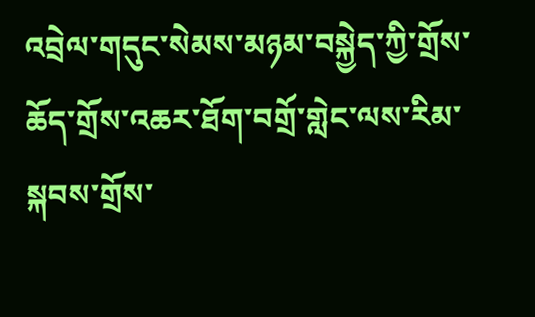འབྲེལ་གདུང་སེམས་མཉམ་བསྐྱེད་ཀྱི་གྲོས་ཆོད་གྲོས་འཆར་ཐོག་བགྲོ་གླེང་ལས་རིམ་སྐབས་གྲོས་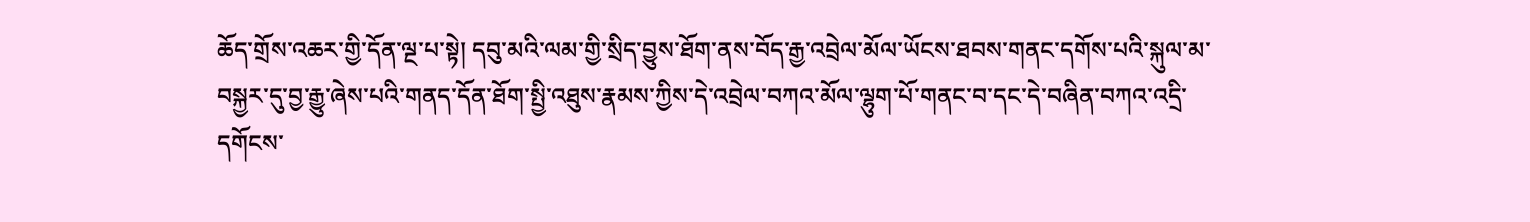ཆོད་གྲོས་འཆར་གྱི་དོན་ལྔ་པ་སྟེ། དབུ་མའི་ལམ་གྱི་སྲིད་བྱུས་ཐོག་ནས་བོད་རྒྱ་འབྲེལ་མོལ་ཡོངས་ཐབས་གནང་དགོས་པའི་སྐུལ་མ་བསྐྱར་དུ་བྱ་རྒྱུ་ཞེས་པའི་གནད་དོན་ཐོག་སྤྱི་འཐུས་རྣམས་ཀྱིས་དེ་འབྲེལ་བཀའ་མོལ་ལྷུག་པོ་གནང་བ་དང་དེ་བཞིན་བཀའ་འདྲི་དགོངས་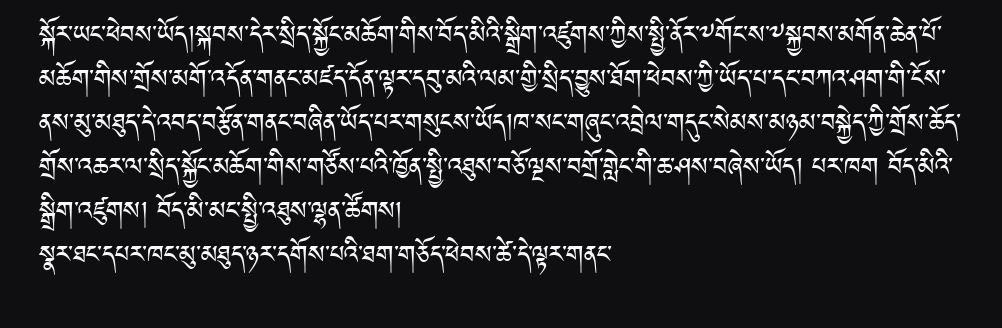སྐོར་ཡང་ཕེབས་ཡོད།སྐབས་དེར་སྲིད་སྐྱོང་མཆོག་གིས་བོད་མིའི་སྒྲིག་འཛུགས་ཀྱིས་སྤྱི་ནོར་༸གོང་ས་༸སྐྱབས་མགོན་ཆེན་པོ་མཆོག་གིས་གྲོས་མགོ་འདོན་གནང་མཛད་དོན་ལྟར་དབུ་མའི་ལམ་གྱི་སྲིད་བྱུས་ཐོག་ཕེབས་ཀྱི་ཡོད་པ་དང་བཀའ་ཤག་གི་ངོས་ནས་མུ་མཐུད་དེ་འབད་བརྩོན་གནང་བཞིན་ཡོད་པར་གསུངས་ཡོད།ཁ་སང་གཞུང་འབྲེལ་གདུང་སེམས་མཉམ་བསྐྱེད་ཀྱི་གྲོས་ཆོད་གྲོས་འཆར་ལ་སྲིད་སྐྱོང་མཆོག་གིས་གཙོས་པའི་ཁྱོན་སྤྱི་འཐུས་བཅོ་ལྔས་བགྲོ་གླེང་གི་ཆ་ཤས་བཞེས་ཡོད། པར་ཁག བོད་མིའི་སྒྲིག་འཛུགས། བོད་མི་མང་སྤྱི་འཐུས་ལྷན་ཚོགས།
སྣར་ཐང་དཔར་ཁང་མུ་མཐུད་ཉར་དགོས་པའི་ཐག་གཅོད་ཕེབས་ཚེ་དེ་ལྟར་གནང་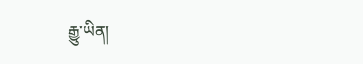རྒྱུ་ཡིན།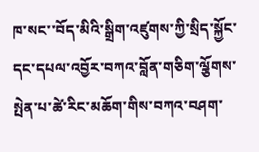ཁ་སང་་བོད་མིའི་སྒྲིག་འཛུགས་ཀྱི་སྲིད་སྐྱོང་དང་དཔལ་འབྱོར་བཀའ་བློན་གཅིག་ལྕོགས་སྤེན་པ་ཚེ་རིང་མཆོག་གིས་བཀའ་བཤག་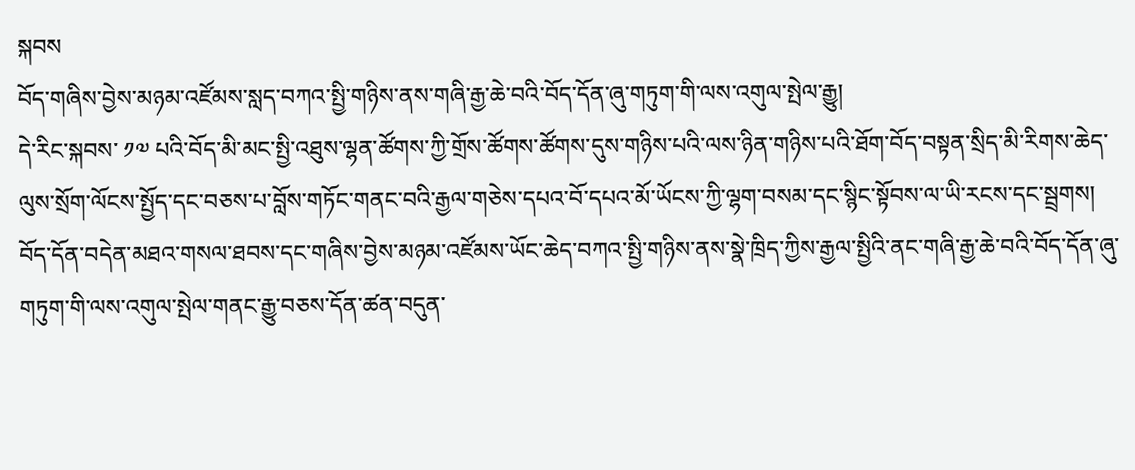སྐབས
བོད་གཞིས་བྱེས་མཉམ་འཛོམས་སླད་བཀའ་སྤྱི་གཉིས་ནས་གཞི་རྒྱ་ཆེ་བའི་བོད་དོན་ཞུ་གཏུག་གི་ལས་འགུལ་སྤེལ་རྒྱུ།
དེ་རིང་སྐབས་ ༡༧ པའི་བོད་མི་མང་སྤྱི་འཐུས་ལྷན་ཚོགས་ཀྱི་གྲོས་ཚོགས་ཚོགས་དུས་གཉིས་པའི་ལས་ཉིན་གཉིས་པའི་ཐོག་བོད་བསྟན་སྲིད་མི་རིགས་ཆེད་ལུས་སྲོག་ལོངས་སྤྱོད་དང་བཅས་པ་བློས་གཏོང་གནང་བའི་རྒྱལ་གཅེས་དཔའ་བོ་དཔའ་མོ་ཡོངས་ཀྱི་ལྷག་བསམ་དང་སྙིང་སྟོབས་ལ་ཡི་རངས་དང་སྦྲགས། བོད་དོན་བདེན་མཐའ་གསལ་ཐབས་དང་གཞིས་བྱེས་མཉམ་འཛོམས་ཡོང་ཆེད་བཀའ་སྤྱི་གཉིས་ནས་སྣེ་ཁྲིད་ཀྱིས་རྒྱལ་སྤྱིའི་ནང་གཞི་རྒྱ་ཆེ་བའི་བོད་དོན་ཞུ་གཏུག་གི་ལས་འགུལ་སྤེལ་གནང་རྒྱུ་བཅས་དོན་ཚན་བདུན་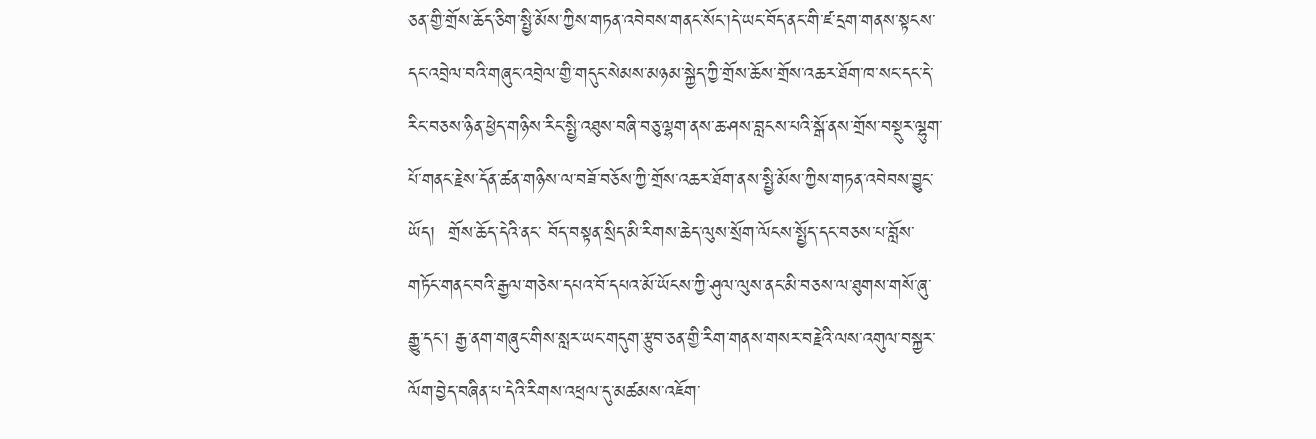ཅན་གྱི་གྲོས་ཆོད་ཅིག་སྤྱི་མོས་ཀྱིས་གཏན་འབེབས་གནང་སོང་།དེ་ཡང་བོད་ནང་གི་ཛ་དྲག་གནས་སྟངས་དང་འབྲེལ་བའི་གཞུང་འབྲེལ་གྱི་གདུང་སེམས་མཉམ་སྐྱེད་ཀྱི་གྲོས་ཆོས་གྲོས་འཆར་ཐོག་ཁ་སང་དང་དེ་རིང་བཅས་ཉིན་ཕྱེད་གཉིས་རིང་སྤྱི་འཐུས་བཞི་བཅུ་ལྷག་ནས་ཆ་ཤས་བླངས་པའི་སྒོ་ནས་གྲོས་བསྡུར་ལྷུག་པོ་གནང་རྗེས་དོན་ཚན་གཉིས་ལ་བཟོ་བཅོས་ཀྱི་གྲོས་འཆར་ཐོག་ནས་སྤྱི་མོས་ཀྱིས་གཏན་འབེབས་བྱུང་ཡོད།  གྲོས་ཆོད་དེའི་ནང་ བོད་བསྟན་སྲིད་མི་རིགས་ཆེད་ལུས་སྲོག་ལོངས་སྤྱོད་དང་བཅས་པ་བློས་གཏོང་གནང་བའི་རྒྱལ་གཅེས་དཔའ་བོ་དཔའ་མོ་ཡོངས་ཀྱི་ཤུལ་ལུས་ནང་མི་བཅས་ལ་ཐུགས་གསོ་ཞུ་རྒྱུ་དང་། རྒྱ་ནག་གཞུང་གིས་སླར་ཡང་གདུག་རྩུབ་ཅན་གྱི་རིག་གནས་གསར་བརྗེའི་ལས་འགུལ་བསྐྱར་ལོག་བྱེད་བཞིན་པ་དེའི་རིགས་འཕྲལ་དུ་མཚམས་འཇོག་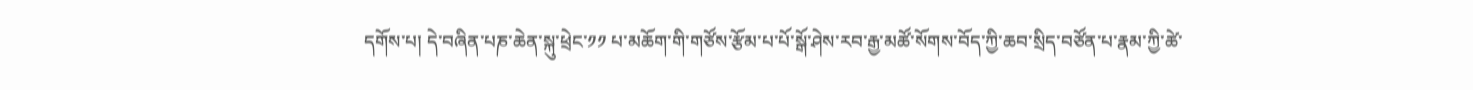དགོས་པ། དེ་བཞིན་པཎ་ཆེན་སྐུ་ཕྲེང་༡༡ པ་མཆོག་གི་གཙོས་རྩོམ་པ་པོ་སྒོ་ཤེས་རབ་རྒྱ་མཚོ་སོགས་བོད་ཀྱི་ཆབ་སྲིད་བཙོན་པ་རྣམ་ཀྱི་ཚེ་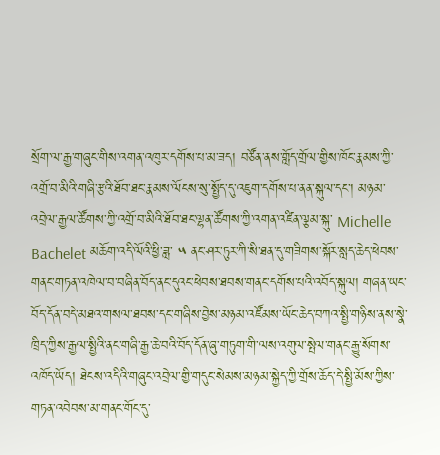སྲོག་ལ་རྒྱ་གཞུང་གིས་འགན་འཁུར་དགོས་པ་མ་ཟད། བཙོན་ནས་གློད་གྲོལ་གྱིས་ཁོང་རྣམས་ཀྱི་འགྲོ་བ་མིའི་གཞི་རྩའི་ཐོབ་ཐང་རྣམས་ལོངས་སུ་སྤྱོད་དུ་འཇུག་དགོས་པ་ནན་སྐུལ་དང་། མཉམ་འབྲེལ་རྒྱལ་ཚོགས་ཀྱི་འགྲོ་བ་མིའི་ཐོབ་ཐང་ལྷན་ཚོགས་ཀྱི་འགན་འཛིན་ལྕམ་སྐུ་ Michelle Bachelet མཆོག་འདི་ལོའི་ཕྱི་ཟླ་ ༥ ནང་ཤར་ཏུར་ཀི་སི་ཐན་དུ་གཟིགས་སྐོར་སླད་ཆེད་ཕེབས་གནང་གཏན་འཁེལ་བ་བཞིན་བོད་ནང་དུའང་ཕེབས་ཐབས་གནང་དགོས་པའི་འབོད་སྐུལ། གཞན་ཡང་བོད་དོན་བདེ་མཐའ་གསལ་ཐབས་དང་གཞིས་བྱེས་མཉམ་འཛོམས་ཡོང་ཆེད་བཀའ་སྤྱི་གཉིས་ནས་སྣེ་ཁྲིད་ཀྱིས་རྒྱལ་སྤྱིའི་ནང་གཞི་རྒྱ་ཆེ་བའི་བོད་དོན་ཞུ་གཏུག་གི་ལས་འགུལ་སྤེལ་གནང་རྒྱུ་སོགས་འཁོད་ཡོད། ཐེངས་འདིའི་གཞུང་འབྲེལ་གྱི་གདུང་སེམས་མཉམ་སྐྱེད་ཀྱི་གྲོས་ཆོད་དེ་སྤྱི་མོས་ཀྱིས་གཏན་འབེབས་མ་གནང་གོང་དུ་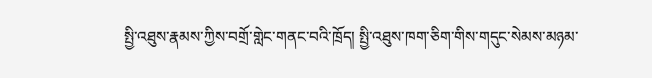སྤྱི་འཐུས་རྣམས་ཀྱིས་བགྲོ་གླེང་གནང་བའི་ཁྲོད། སྤྱི་འཐུས་ཁག་ཅིག་གིས་གདུང་སེམས་མཉམ་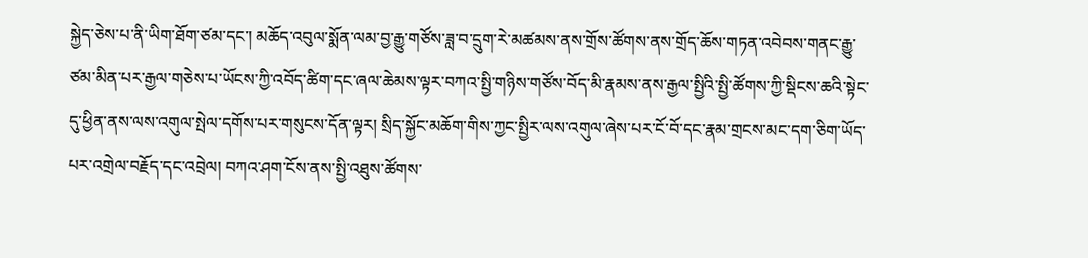སྐྱེད་ཅེས་པ་ནི་ཡིག་ཐོག་ཙམ་དང་། མཆོད་འབུལ་སྨོན་ལམ་བྱ་རྒྱུ་གཙོས་ཟླ་བ་དྲུག་རེ་མཚམས་ནས་གྲོས་ཚོགས་ནས་གྲོད་ཆོས་གཏན་འབེབས་གནང་རྒྱུ་ཙམ་མིན་པར་རྒྱལ་གཅེས་པ་ཡོངས་ཀྱི་འབོད་ཚིག་དང་ཞལ་ཆེམས་ལྟར་བཀའ་སྤྱི་གཉིས་གཙོས་བོད་མི་རྣམས་ནས་རྒྱལ་སྤྱིའི་སྤྱི་ཚོགས་ཀྱི་སྡིངས་ཆའི་སྟེང་དུ་ཕྱིན་ནས་ལས་འགུལ་སྤེལ་དགོས་པར་གསུངས་དོན་ལྟར། སྲིད་སྐྱོང་མཆོག་གིས་ཀྱང་སྤྱིར་ལས་འགུལ་ཞེས་པར་ངོ་བོ་དང་རྣམ་གྲངས་མང་དག་ཅིག་ཡོད་པར་འགྲེལ་བརྗོད་དང་འབྲེལ། བཀའ་ཤག་ངོས་ནས་སྤྱི་འཐུས་ཚོགས་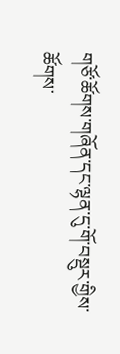གཙོ་ཚོགས་གཞོན་དང་ལྷན་དུ་གོ་བསྡུར་གྱིས་ཚོགས་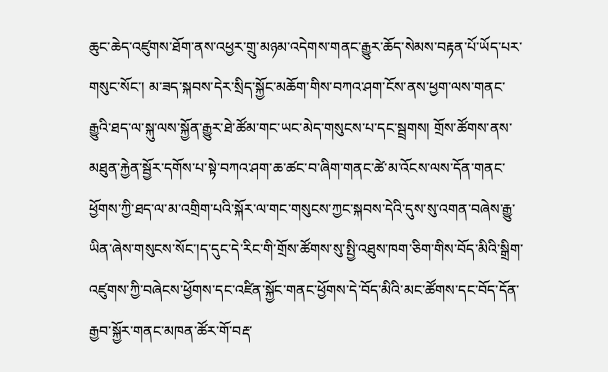ཆུང་ཆེད་འཛུགས་ཐོག་ནས་འཕྱར་གྲུ་མཉམ་འདེགས་གནང་རྒྱུར་ཆོད་སེམས་བརྟན་པོ་ཡོད་པར་གསུང་སོང་། མ་ཟད་སྐབས་དེར་སྲིད་སྐྱོང་མཆོག་གིས་བཀའ་ཤག་ངོས་ནས་ཕྱག་ལས་གནང་རྒྱུའི་ཐད་ལ་སྐུ་ལས་སྐྱོན་རྒྱུར་ཐེ་ཚོམ་གང་ཡང་མེད་གསུངས་པ་དང་སྦྲགས། གྲོས་ཚོགས་ནས་མཐུན་རྐྱེན་སྦྱོར་དགོས་པ་སྟེ་བཀའ་ཤག་ཆ་ཚང་བ་ཞིག་གནང་ཚེ་མ་འོངས་ལས་དོན་གནང་ཕྱོགས་ཀྱི་ཐད་ལ་མ་འགྲིག་པའི་སྐོར་ལ་གང་གསུངས་ཀྱང་སྐབས་དེའི་དུས་སུ་འགན་བཞེས་རྒྱུ་ཡིན་ཞེས་གསུངས་སོང་།ད་དུང་དེ་རིང་གི་གྲོས་ཚོགས་སུ་སྤྱི་འཐུས་ཁག་ཅིག་གིས་བོད་མིའི་སྒྲིག་འཛུགས་ཀྱི་བཞེངས་ཕྱོགས་དང་འཛིན་སྐྱོང་གནང་ཕྱོགས་དེ་བོད་མིའི་མང་ཚོགས་དང་བོད་དོན་རྒྱབ་སྐྱོར་གནང་མཁན་ཚོར་གོ་བརྡ་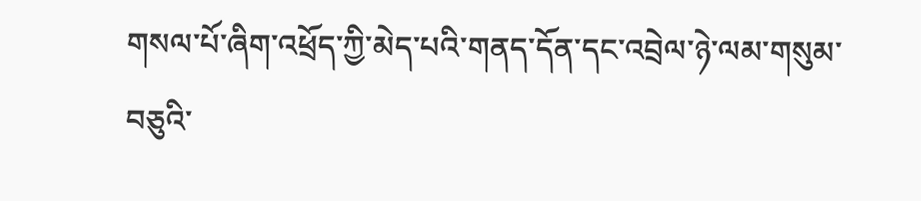གསལ་པོ་ཞིག་འཕྲོད་ཀྱི་མེད་པའི་གནད་དོན་དང་འབྲེལ་ཉེ་ལམ་གསུམ་བཅུའི་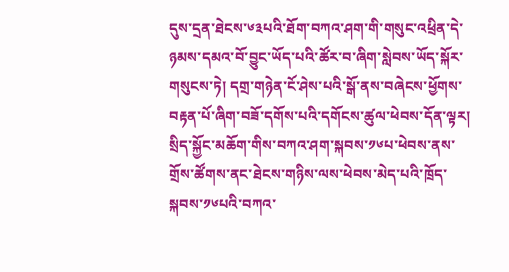དུས་དྲན་ཐེངས་༦༣པའི་ཐོག་བཀའ་ཤག་གི་གསུང་འཕྲིན་དེ་ཉམས་དམའ་བོ་བྱུང་ཡོད་པའི་ཚོར་བ་ཞིག་སླེབས་ཡོད་སྐོར་གསུངས་ཏེ། དགྲ་གཉེན་ངོ་ཤེས་པའི་སྒོ་ནས་བཞེངས་ཕྱོགས་བརྟན་པོ་ཞིག་བཟོ་དགོས་པའི་དགོངས་ཚུལ་ཕེབས་དོན་ལྟར། སྲིད་སྐྱོང་མཆོག་གིས་བཀའ་ཤག་སྐབས་༡༦པ་ཕེབས་ནས་གྲོས་ཚོགས་ནང་ཐེངས་གཉིས་ལས་ཕེབས་མེད་པའི་ཁྲོད་སྐབས་༡༦པའི་བཀའ་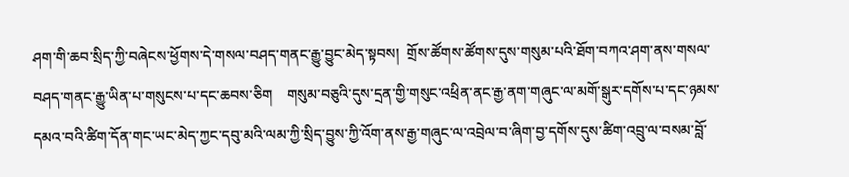ཤག་གི་ཆབ་སྲིད་ཀྱི་བཞེངས་ཕྱོགས་དེ་གསལ་བཤད་གནང་རྒྱུ་བྱུང་མེད་སྟབས།  གྲོས་ཚོགས་ཚོགས་དུས་གསུམ་པའི་ཐོག་བཀའ་ཤག་ནས་གསལ་བཤད་གནང་རྒྱུ་ཡིན་པ་གསུངས་པ་དང་ཆབས་ཅིག    གསུམ་བཅུའི་དུས་དྲན་གྱི་གསུང་འཕྲིན་ནང་རྒྱ་ནག་གཞུང་ལ་མགོ་སྒུར་དགོས་པ་དང་ཉམས་དམའ་བའི་ཚིག་དོན་གང་ཡང་མེད་ཀྱང་དབུ་མའི་ལམ་ཀྱི་སྲིད་བྱུས་ཀྱི་འོག་ནས་རྒྱ་གཞུང་ལ་འབྲེལ་བ་ཞིག་བྱ་དགོས་དུས་ཚིག་འབྲུ་ལ་བསམ་བློ་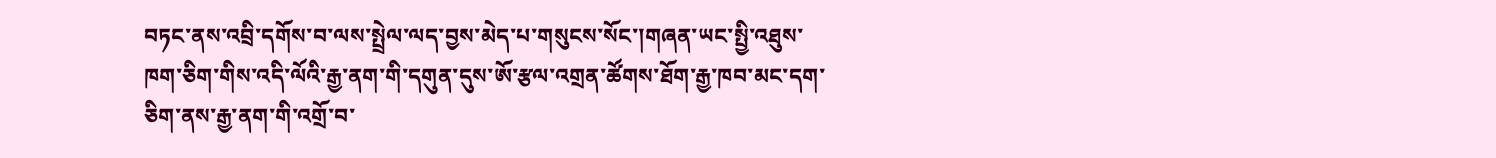བཏང་ནས་འབྲི་དགོས་བ་ལས་སྤྲེལ་ལད་བྱས་མེད་པ་གསུངས་སོང་།གཞན་ཡང་སྤྱི་འཐུས་ཁག་ཅིག་གིས་འདི་ལོའི་རྒྱ་ནག་གི་དགུན་དུས་ཨོ་རྩལ་འགྲན་ཚོགས་ཐོག་རྒྱ་ཁབ་མང་དག་ཅིག་ནས་རྒྱ་ནག་གི་འགྲོ་བ་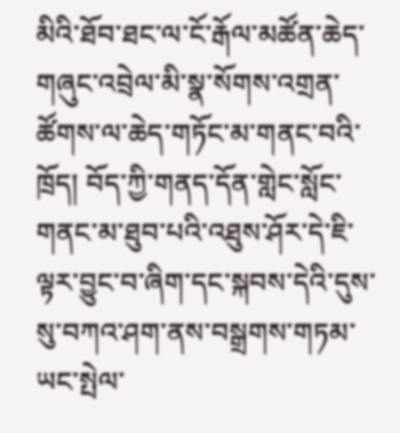མིའི་ཐོབ་ཐང་ལ་ངོ་རྒོལ་མཚོན་ཆེད་གཞུང་འབྲེལ་མི་སྣ་སོགས་འགྲན་ཚོགས་ལ་ཆེད་གཏོང་མ་གནང་བའི་ཁྲོད། བོད་ཀྱི་གནད་དོན་གླེང་སློང་གནང་མ་ཐུབ་པའི་འཐུས་ཤོར་དེ་ཇི་ལྟར་བྱུང་བ་ཞིག་དང་སྐབས་དེའི་དུས་སུ་བཀའ་ཤག་ནས་བསྒྲགས་གཏམ་ཡང་སྤེལ་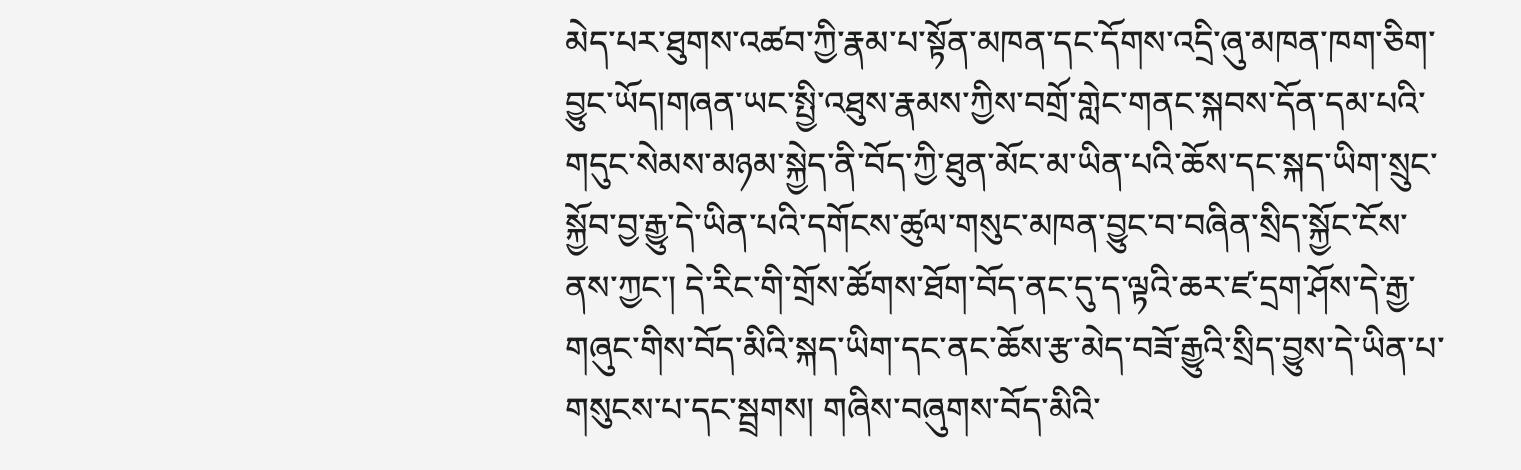མེད་པར་ཐུགས་འཚབ་ཀྱི་རྣམ་པ་སྟོན་མཁན་དང་དོགས་འདྲི་ཞུ་མཁན་ཁག་ཅིག་བྱུང་ཡོད།གཞན་ཡང་སྤྱི་འཐུས་རྣམས་ཀྱིས་བགྲོ་གླེང་གནང་སྐབས་དོན་དམ་པའི་གདུང་སེམས་མཉམ་སྐྱེད་ནི་བོད་ཀྱི་ཐུན་མོང་མ་ཡིན་པའི་ཆོས་དང་སྐད་ཡིག་སྲུང་སྐྱོབ་བྱ་རྒྱུ་དེ་ཡིན་པའི་དགོངས་ཚུལ་གསུང་མཁན་བྱུང་བ་བཞིན་སྲིད་སྐྱོང་ངོས་ནས་ཀྱང་། དེ་རིང་གི་གྲོས་ཚོགས་ཐོག་བོད་ནང་དུ་ད་ལྟའི་ཆར་ཛ་དྲག་ཤོས་དེ་རྒྱ་གཞུང་གིས་བོད་མིའི་སྐད་ཡིག་དང་ནང་ཆོས་རྩ་མེད་བཟོ་རྒྱུའི་སྲིད་བྱུས་དེ་ཡིན་པ་གསུངས་པ་དང་སྦྲགས། གཞིས་བཞུགས་བོད་མིའི་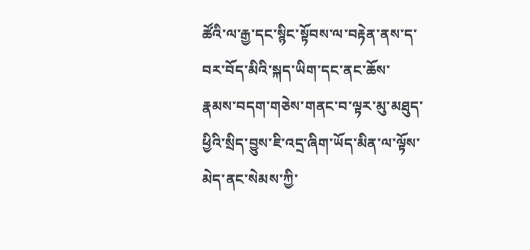ཚོའི་ལ་རྒྱ་དང་སྙིང་སྟོབས་ལ་བརྟེན་ནས་ད་བར་བོད་མིའི་སྐད་ཡིག་དང་ནང་ཆོས་རྣམས་བདག་གཅེས་གནང་བ་ལྟར་མུ་མཐུད་ཕྱིའི་སྲིད་བྱུས་ཇི་འདྲ་ཞིག་ཡོད་མིན་ལ་ལྟོས་མེད་ནང་སེམས་ཀྱི་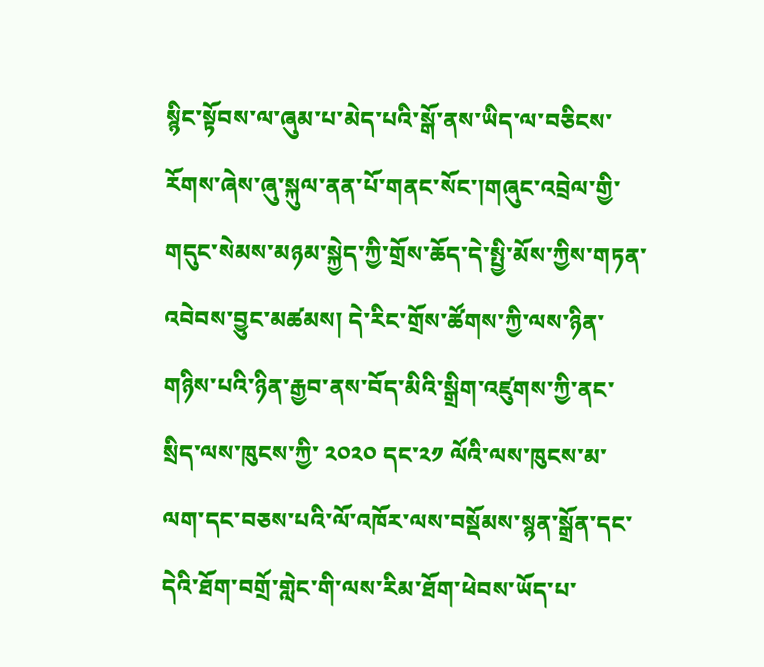སྙིང་སྟོབས་ལ་ཞུམ་པ་མེད་པའི་སྒོ་ནས་ཡིད་ལ་བཅིངས་རོགས་ཞེས་ཞུ་སྐུལ་ནན་པོ་གནང་སོང་།གཞུང་འབྲེལ་གྱི་གདུང་སེམས་མཉམ་སྐྱེད་ཀྱི་གྲོས་ཆོད་དེ་སྤྱི་མོས་ཀྱིས་གཏན་འབེབས་བྱུང་མཚམས། དེ་རིང་གྲོས་ཚོགས་ཀྱི་ལས་ཉིན་གཉིས་པའི་ཉིན་རྒྱབ་ནས་བོད་མིའི་སྒྲིག་འཛུགས་ཀྱི་ནང་སྲིད་ལས་ཁུངས་ཀྱི་ ༢༠༢༠ དང་༢༡ ལོའི་ལས་ཁུངས་མ་ལག་དང་བཅས་པའི་ལོ་འཁོར་ལས་བསྡོམས་སྙན་སྒྲོན་དང་དེའི་ཐོག་བགྲོ་གླེང་གི་ལས་རིམ་ཐོག་ཕེབས་ཡོད་པ་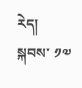རེད།
སྐབས་ ༡༧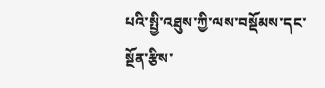པའི་སྤྱི་འཐུས་ཀྱི་ལས་བསྡོམས་དང་སྔོན་རྩིས་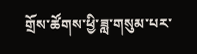གྲོས་ཚོགས་ཕྱི་ཟླ་གསུམ་པར་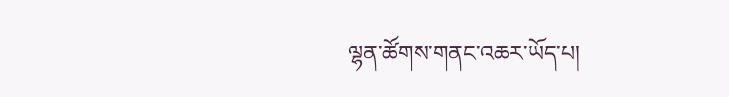ལྷན་ཚོགས་གནང་འཆར་ཡོད་པ།